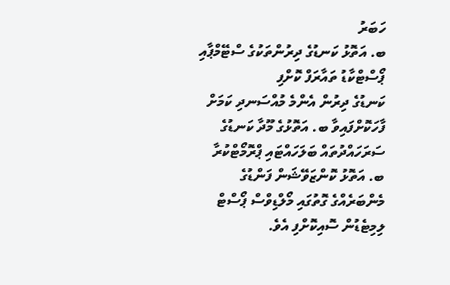ހަބަރު
ބ. އަތޮޅު ކަނޑުގެ ދިރުންތަކުގެ ސްޓޭމްޕާއި ޕޯސްޓްކާޑު ތައާރަފް ކޮށްފި
ކަނޑުގެ ދިރުން އެންމެ މުއްސަނދި ކަމަށް ފާހަކޮށްފައިވާ ބ. އަތޮޅުގެ މޫދާ ކަނޑުގެ ސަރަހައްދުތައް ބަލަހައްޓައި ޕްރޮމޯޓްކުރާ ބ. އަތޮޅު ކޮންޒަވޭޝަން ފަންޑުގެ މެންބަރެއްގެ ގޮތުގައި މޯލްޑިވްސް ޕޯސްޓް ލިމިޓެޑުން ސޮއިކޮށްފި އެވެ.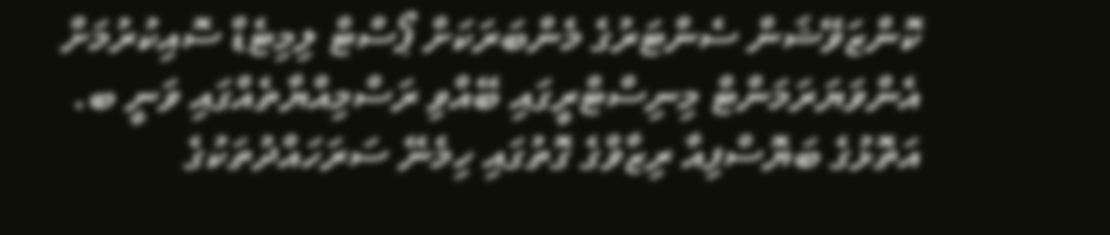ކޮންޒަވޭޝަން ސެންޓަރުގެ މެންބަރަކަށް ޕޯސްޓް ލިމިޓެޑް ސޮއިކުރުމަށް އެންވަޔަރަމަންޓް މިނިސްޓްރީގައި ބޭއްވި ރަސްމިއްޔާތެއްގައި ވަނީ ބ. އަތޮޅުގެ ބަޔޮސްފިއާ ރިޒާވްގެ ގޮތުގައި ހިމެނޭ ސަރަހައްދުތަކުގެ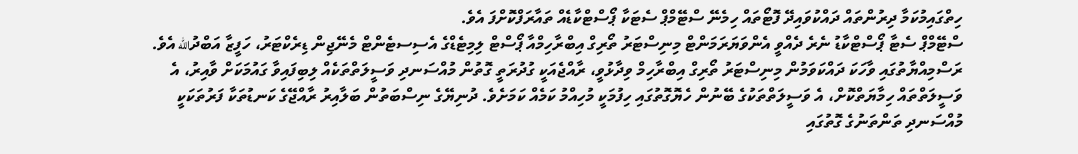ހިތްގައިމުކަމާ ދިރުންތައް ދައްކުވައިދޭ ފޮޓޯތައް ހިމެނޭ ސްޓޭމްޕް ސެޓަކާ ޕޯސްޓްކާޑެއް ތައާރަފްކޮށްފަ އެވެ.
ސްޓޭމްޕް ސެޓާ ޕޯސްޓްކާޑު ނެރެ ދެއްވީ އެންވަޔަރަމަންޓް މިނިސްޓަރު ތޯރިގް އިބްރާހިމްއާ ޕޯސްޓް ލިމިޓެޑްގެ އެސިސޓެންޓް މެނޭޖިން ޑިރެކްޓަރު، ހަފީޒާ އަބްދުالله އެވެ.
ރަސްމިއްޔާތުގައި ވާހަކަ ދައްކަވަމުން މިނިސްޓަރު ތޯރިގް އިބްރާހިމް ވިދާޅުވީ، ރާއްޖެއަކީ ގުދުރަތީ ގޮތުން މުއްސަނދި ވަސީލަތްތަކެއް ލިބިފައިވާ ގައުމަކަށް ވާއިރު، އެ ވަސީލަތްތައް ހިމާޔަތްކޮށް، އެ ވަސީލަތްތަކުގެ ބޭނުން ހެޔޮގޮތުގައި ހިފުމަކީ މުހިއްމު ކަމެއް ކަމަށެވެ. ދުނިޔޭގެ ނިސްބަތުން ބަލާއިރު ރާއްޖޭގެ ކަނޑުތަކާ ފަރުތަކަކީ މުއްސަނދި ތަންތަނުގެ ގޮތުގައި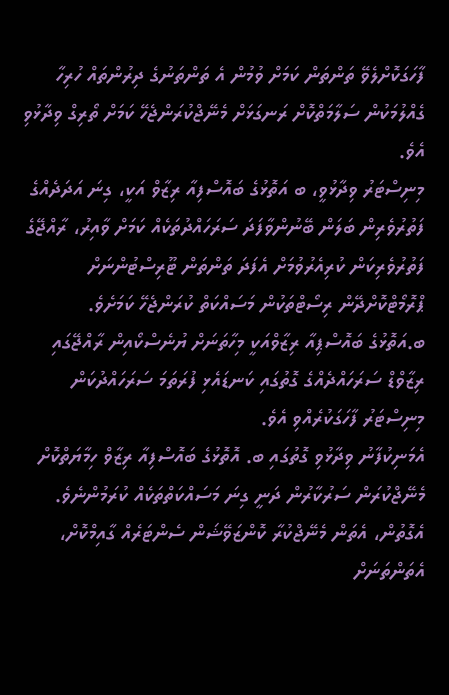ފާހަގަކޮށްލެވޭ ތަންތަން ކަމަށް ވުމުން އެ ތަންތަނުގެ ދިރުންތައް ހުރިހާ ގެއްލުމަކުން ސަލާމަތްކޮށް ރަނގަޅަށް މެނޭޖްކުރަންޖެހޭ ކަމަށް ތޯރިގް ވިދާޅުވި އެވެ.
މިނިސްޓަރު ވިދާޅުވީ، ބ އަތޮޅުގެ ބައޮސްފިއާ ރިޒާވް އަކީ، ގިނަ އަދަދެއްގެ ފަތުރުވެރިން ބަލަން ބޭނުންވާފަދަ ސަރަހައްދުތަކެއް ކަމަށް ވާއިރު، ރާއްޖޭގެ ފަތުރުވެރިކަން ކުރިއެރުވުމަށް އެފަދަ ތަންތަން ޓޫރިސްޓުންނަށް ޕްރޮމޯޓްކޮށްދޭން ރިސޯޓްތަކުން މަސައްކަތް ކުރަންޖެހޭ ކަމަށެވެ.
ބ.އަތޮޅުގެ ބައޮސްޕިއާ ރިޒާވްއަކީ މިހާތަނަށް ޔުނެސްކޯއިން ރާއްޖޭގައި ރިޒާވްޑް ސަރަހައްދެއްގެ ގޮތުގައި ކަނޑައެޅި ފުރަތަމަ ސަރަހައްދުކަން މިނިސްޓަރު ފާހަގަކުރެއްވި އެވެ.
އެމަނިކުފާނު ވިދާޅުވި ގޮތުގައި ބ. އޮތޮޅުގެ ބައޮސްފިއާ ރިޒާވް ހިމާޔަތްކޮށް މެނޭޖްކުރަން ސަރުކާރުން ދަނީ ގިނަ މަސައްކަތްތަކެއް ކުރަމުންނެވެ. އެގޮތުން، އެތަން މެނޭޖްކުރާ ކޮންޒަވޭޝަން ސެންޓަރެއް ގާއިމްކޮށް، އެތަންތަނަށް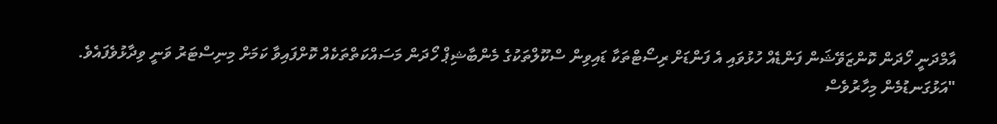އާމްދަނީ ހޯދަން ކޮންޒަވޭޝަން ފަންޑެއް ހުޅުވައި އެ ފަންޑަށް ރިސޯޓްތަކާ ޑައިވިން ސްކޫލްތަކުގެ މެންބާޝިޕް ހޯދަން މަސައްކަތްތަކެއް ކޮށްފައިވާ ކަމަށް މިނިސްޓަރު ވަނީ ވިދާޅުވެފައެވެ.
"އަޅުގަނޑުމެން މިހާރުވެސް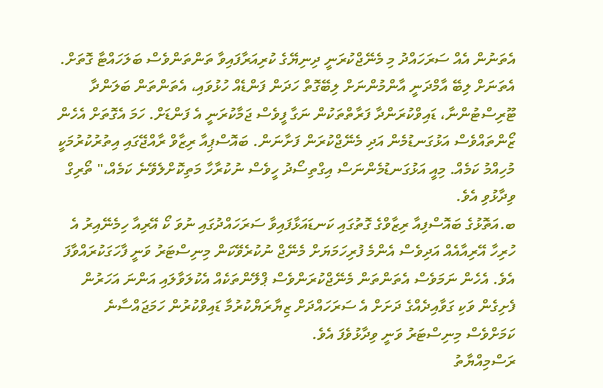އެތަނުން އެއް ސަރަހައްދު މި މެނޭޖްކުރަނީ ދިނިޔޭގެ ކުރިއަރާފައިވާ ތަންތަންވެސް ބަލަހައްޓާ ގޮތަށް. އެތަނަށް ލިބޭ އާމްދަނީ އާންމުންނަށް ލިބޭގޮތް ހަދަން ފަންޑެއް ހުޅުވައި، އެތަންތަން ބަލަންދާ ޓޫރިސްޓުންނާ، ޑައިވްކުރަންދާ ފަރާތްތަކުން ނަގާ ފީވެސް ޖަމާކުރަނީ އެ ފަންޑަށް. ހަމަ އެގޮތަށް އެހެން ޒޯންތައްވެސް އަޅުގަނޑުމެން އަދި މެނޭޖްކުރަން ފަށާނަން. ބައޮސްޕިއާ ރިޒާވް ރާއްޖޭގައި އިތުރުކުރުމަކީ މުހިއްމު ކަމެއް. މިއީ އަޅުގަނޑުމެންނަސް އިގްތިސޯދު ހީވެސް ނުކުރާހާ މަތިކޮށްލެވޭނެ ކަމެއް،" ތޯރިގް ވިދާޅުވި އެވެ.
ބ.އަތޮޅުގެ ބައޮސްފިއާ ރިޒާވްގެ ގޮތުގައި ކަނޑައަޅާފައިވާ ސަރަހައްދުގައި ނުވަ ކޯ އޭރިއާ ހިމެނޭއިރު އެ ހުރިހާ އޭރިއާއެއް އަދިވެސް އެންމެ ފުރިހަމަޔަށް މެނޭޖް ނުކުރެވޭކަން މިނިސްޓަރު ވަނީ ފާހަގަކުރައްވާފަ އެވެ. އެހެން ނަމަވެސް އެތަންތަން މެނޭޖްކުރަންވެސް ޕްލޭންތަކެއް އެކުލަވާލައި އަންނަ އަހަރުން ފެށިގެން ވަކި ގަވާއިދެއްގެ ދަށަށް އެ ސަރަހައްދަށް ޒިޔާރަޔްކުރުމާ ޑައިވްކުރުން ހަމަޖައްސާނެ ކަމަށްވެސް މިނިސްޓަރު ވަނީ ވިދާޅުވެފަ އެވެ.
ރަސްމިއްޔާތު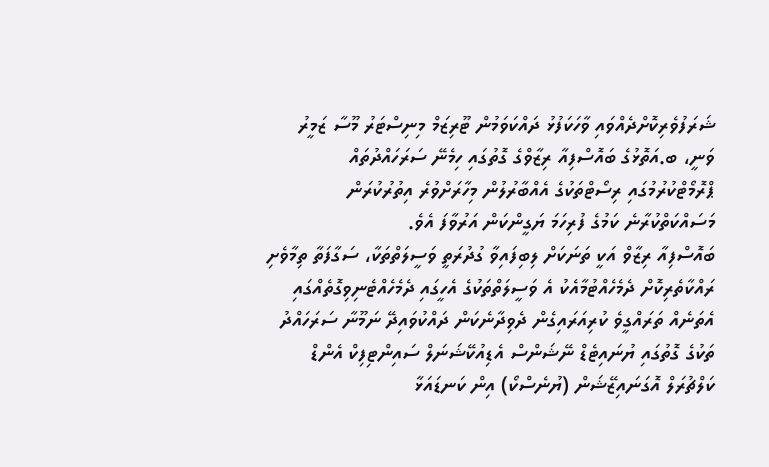ޝަރަފުވެރިކޮށްދެއްވައި ވާހަކަފުޅު ދައްކަވަމުން ޓޫރިޒަމް މިނިސްޓަރު މޫސާ ޒަމީރު ވަނީ، ބ.އަތޮޅުގެ ބައޮސްފިއާ ރިޒާވްގެ ގޮތުގައި ހިމެނޭ ސަރަހައްދުތައް ޕްރޮމޯޓްކުރުމުގައި ރިސޯޓްތަކުގެ އެއްބާރުލުން މިހާރަށްވުރެ އިތުރުކުރަން މަސައްކަތްކުރާނެ ކަމުގެ ފުރިހަމަ ޔަގީންކަން އަރުވާފަ އެވެ.
ބައޮސްފިއާ ރިޒާވް އަކީ ތަނަކަށް ލިބިފައިވާ ގުދުރަތީ ވަސީލަތްތަކާ، ސަގާފަތާ ތިމާވެށި ރައްކާތެރިކޮށް ދެމެހެއްޓުމާއެކު އެ ވަސީލަތްތަކުގެ އެހީގައި ދެމެހެއްޓެނިވިގޮތެއްގައި އެތަނެއް ތަރައްގީވެ ކުރިއަރައިގެން ދެވިދާނެކަން ދައްކުވައިދޭ ނަމޫނާ ސަރަހައްދު ތަކުގެ ގޮތުގައި ޔުނައިޓެޑް ނޭޝަންސް އެޑިއުކޭޝަނަލް ސައިންޓިފިކް އެންޑް ކަލްޗުރަލް އޮގަނައިޒޭޝަން (ޔުނެސްކޯ) އިން ކަނޑައަޅާ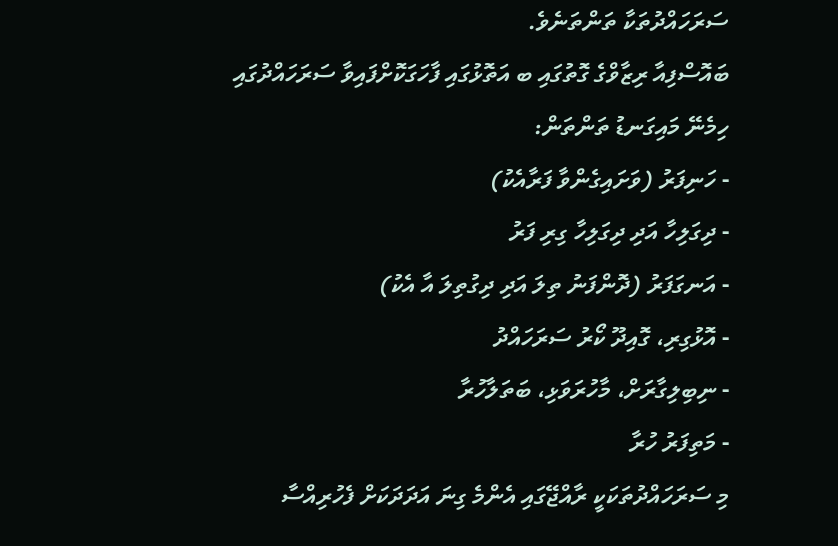ސަރަހައްދުތަކާ ތަންތަނެވެ.
ބައޮސްފިއާ ރިޒާވްގެ ގޮތުގައި ބ އަތޮޅުގައި ފާހަގަކޮށްފައިވާ ސަރަހައްދުގައި ހިމެނޭ މައިގަނޑު ތަންތަން:
- ހަނިފަރު (ވަށައިގެންވާ ފަރާއެކު)
- ދިގަލިހާ އަދި ދިގަލިހާ ގިރި ފަރު
- އަނގަފަރު (ދޮންފަނު ތިލަ އަދި ދިގުތިލަ އާ އެކު)
- އޮޅުގިރި، ގޮއިދޫ ކޯރު ސަރަހައްދު
- ނިބިލިގާރަށް، މާހުރަވަޅި، ބަތަލާހުރާ
- މަތިފަރު ހުރާ
މި ސަރަހައްދުތަކަކީ ރާއްޖޭގައި އެންމެ ގިނަ އަދަދަކަށް ފެހުރިއްސާ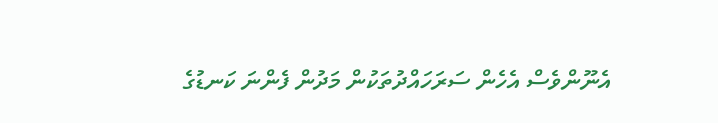އެނޫންވެސް އެހެން ސަރަހައްދުތަކުން މަދުން ފެންނަ ކަނޑުގެ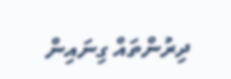ދިރުންތައް ގިނައިން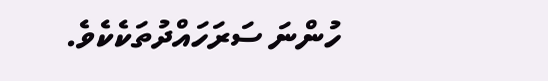ހުންނަ ސަރަހައްދުތަކެކެވެ.